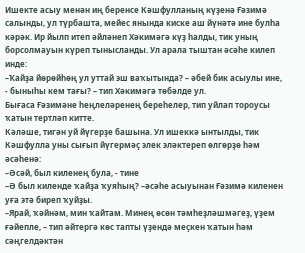Ишекте асыу менән иң беренсе Кәшфулланың күҙенә Ғәзимә салынды, ул түрбашта, мейес янында киске аш йүнәтә ине булһа кәрәк. Ир йылп итеп әйләнеп Хәкимәгә күҙ һалды, тик уның борсолмауын күреп тынысланды. Ул арала тыштан әсәһе килеп инде:
–Ҡайҙа йөрөйһөң ул уттай эш ваҡытында? – әбей бик асыулы ине, - быныһы кем тағы? – тип Хәкимәгә төбәлде ул.
Бығаса Ғәзимәне һеңлеләренең береһелер, тип уйлап тороусы ҡатын тертләп китте.
Кәләше, тигән уй йүгерҙе башына. Ул ишеккә ынтылды, тик Кәшфулла уны сығып йүгермәҫ элек эләктереп өлгөрҙө һәм әсәһенә:
–Әсәй, был киленең була, - тине
–Ә был киленде ҡайҙа ҡуяһың? –әсәһе асыуынан Ғәзимә киленен уға этә биреп ҡуйҙы.
–Ярай, ҡәйнәм, мин ҡайтам. Минең өсөн тәмһеҙләшмәгеҙ, үҙем ғәйепле, – тип әйтергә көс тапты үҙендә меҫкен ҡатын һәм сәңгелдәктән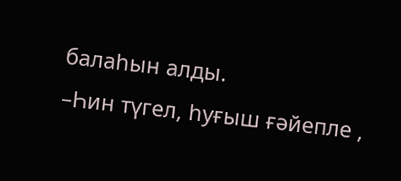балаһын алды.
–Һин түгел, һуғыш ғәйепле ,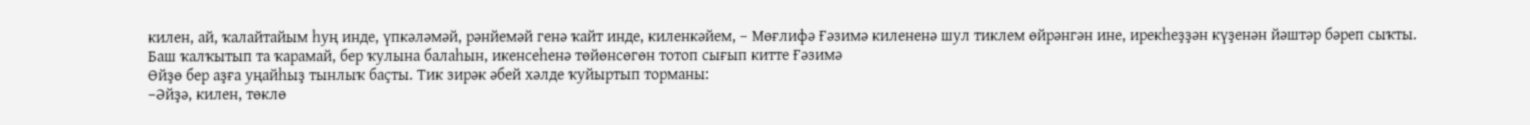килен, ай, ҡалайтайым һуң инде, үпкәләмәй, рәнйемәй генә ҡайт инде, киленкәйем, – Мөғлифә Ғәзимә килененә шул тиклем өйрәнгән ине, ирекһеҙҙән күҙенән йәштәр бәреп сыҡты.
Баш ҡалҡытып та ҡарамай, бер ҡулына балаһын, икенсеһенә төйөнсөгөн тотоп сығып китте Ғәзимә
Өйҙө бер аҙға уңайһыҙ тынлыҡ баҫты. Тик зирәк әбей хәлде ҡуйыртып торманы:
–Әйҙә, килен, төклө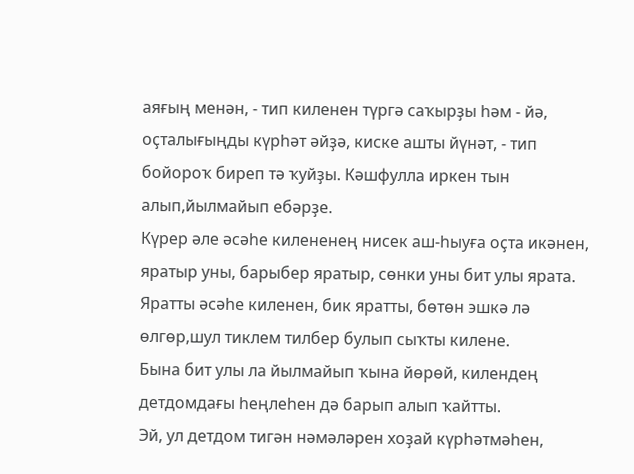аяғың менән, - тип киленен түргә саҡырҙы һәм - йә, оҫталығыңды күрһәт әйҙә, киске ашты йүнәт, - тип бойороҡ биреп тә ҡуйҙы. Кәшфулла иркен тын алып,йылмайып ебәрҙе.
Күрер әле әсәһе килененең нисек аш-һыуға оҫта икәнен, яратыр уны, барыбер яратыр, сөнки уны бит улы ярата.
Яратты әсәһе киленен, бик яратты, бөтөн эшкә лә өлгөр,шул тиклем тилбер булып сыҡты килене.
Бына бит улы ла йылмайып ҡына йөрөй, килендең детдомдағы һеңлеһен дә барып алып ҡайтты.
Эй, ул детдом тигән нәмәләрен хоҙай күрһәтмәһен,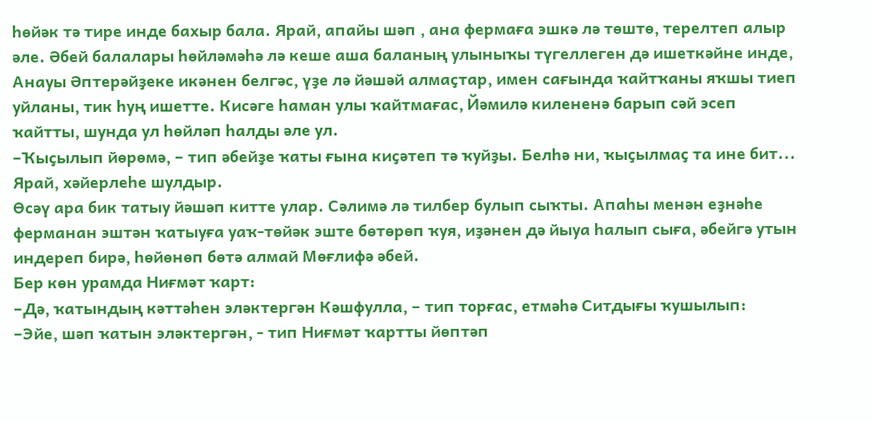һөйәк тә тире инде бахыр бала. Ярай, апайы шәп , ана фермаға эшкә лә төштө, терелтеп алыр әле. Әбей балалары һөйләмәһә лә кеше аша баланың улыныҡы түгеллеген дә ишеткәйне инде, Анауы Әптерәйҙеке икәнен белгәс, үҙе лә йәшәй алмаҫтар, имен сағында ҡайтҡаны яҡшы тиеп уйланы, тик һуң ишетте. Кисәге һаман улы ҡайтмағас, Йәмилә килененә барып сәй эсеп ҡайтты, шунда ул һөйләп һалды әле ул.
–Ҡыҫылып йөрөмә, – тип әбейҙе ҡаты ғына киҫәтеп тә ҡуйҙы. Белһә ни, ҡыҫылмаҫ та ине бит...
Ярай, хәйерлеһе шулдыр.
Өсәү ара бик татыу йәшәп китте улар. Сәлимә лә тилбер булып сыҡты. Апаһы менән еҙнәһе ферманан эштән ҡатыуға уаҡ-төйәк эште бөтөрөп ҡуя, иҙәнен дә йыуа һалып сыға, әбейгә утын индереп бирә, һөйөнөп бөтә алмай Мөғлифә әбей.
Бер көн урамда Ниғмәт ҡарт:
–Дә, ҡатындың кәттәһен эләктергән Кәшфулла, – тип торғас, етмәһә Ситдығы ҡушылып:
–Эйе, шәп ҡатын эләктергән, - тип Ниғмәт ҡартты йөптәп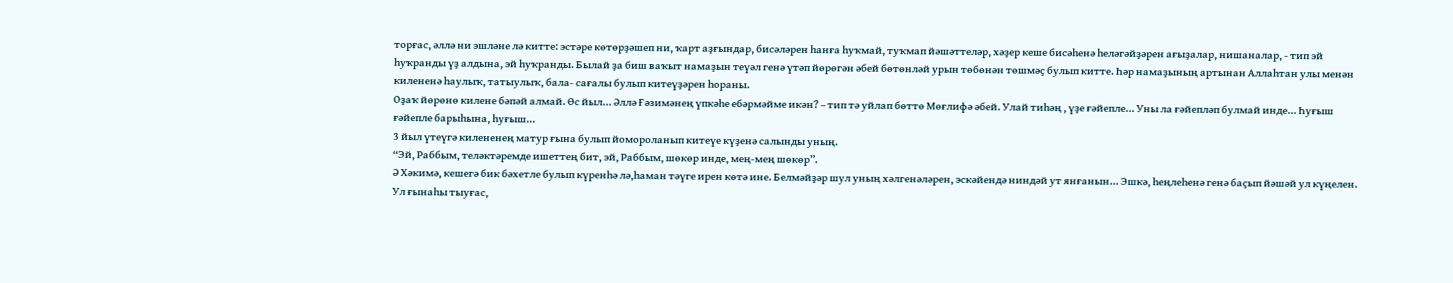торғас, әллә ни эшләне лә китте: эстәре көтөрҙәшеп ни, ҡарт аҙғындар, бисәләрен һанға һуҡмай, туҡмап йәшәттеләр, хәҙер кеше бисәһенә һеләгәйҙәрен ағыҙалар, нишаналар, - тип эй һуҡранды үҙ алдына, эй һуҡранды. Былай ҙа биш ваҡыт намаҙын теүәл генә үтәп йөрөгән әбей бөтөнләй урын төбөнән төшмәҫ булып китте. Һәр намаҙының артынан Аллаһтан улы менән килененә һаулыҡ, татыулыҡ, бала- сағалы булып китеүҙәрен һораны.
Оҙаҡ йөрөнө килене бәпәй алмай. Өс йыл... Әллә Ғәзимәнең үпкәһе ебәрмәйме икән? – тип тә уйлап бөттө Мөғлифә әбей. Улай тиһәң , үҙе ғәйепле... Уны ла ғәйепләп булмай инде... Һуғыш ғәйепле барыһына, һуғыш...
3 йыл үтеүгә килененең матур ғына булып йомороланып китеүе күҙенә салынды уның.
“Эй, Раббым, теләктәремде ишеттең бит, эй, Раббым, шөкөр инде, мең-мең шөкөр”.
Ә Хәкимә, кешегә бик бәхетле булып күренһә лә,һаман тәүге ирен көтә ине. Белмәйҙәр шул уның хәлгенәләрен, эскәйендә ниндәй ут янғанын... Эшкә, һеңлеһенә генә баҫып йәшәй ул күңелен.
Ул ғынаһы тыуғас,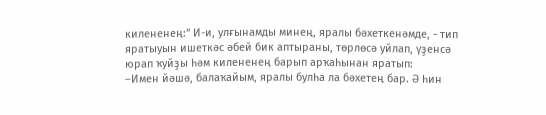килененең:” И-и, улғынамды минең, яралы бәхеткенәмде, - тип яратыуын ишеткәс әбей бик аптыраны, төрлөсә уйлап, үҙенсә юрап ҡуйҙы һәм килененең барып арҡаһынан яратып:
–Имен йәшә, балаҡайым, яралы булһа ла бәхетең бар. Ә һин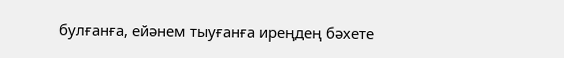булғанға, ейәнем тыуғанға иреңдең бәхете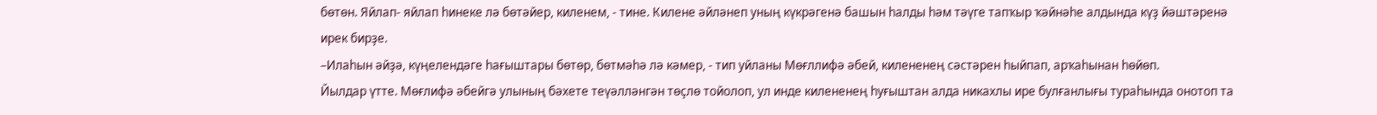бөтөн. Яйлап- яйлап һинеке лә бөтәйер, киленем, - тине. Килене әйләнеп уның күкрәгенә башын һалды һәм тәүге тапҡыр ҡәйнәһе алдында күҙ йәштәренә ирек бирҙе.
–Илаһын әйҙә, күңелендәге һағыштары бөтөр, бөтмәһә лә кәмер, - тип уйланы Мөғллифә әбей, килененең сәстәрен һыйпап, арҡаһынан һөйөп.
Йылдар үтте. Мөғлифә әбейгә улының бәхете теүәлләнгән төҫлө тойолоп, ул инде килененең һуғыштан алда никахлы ире булғанлығы тураһында онотоп та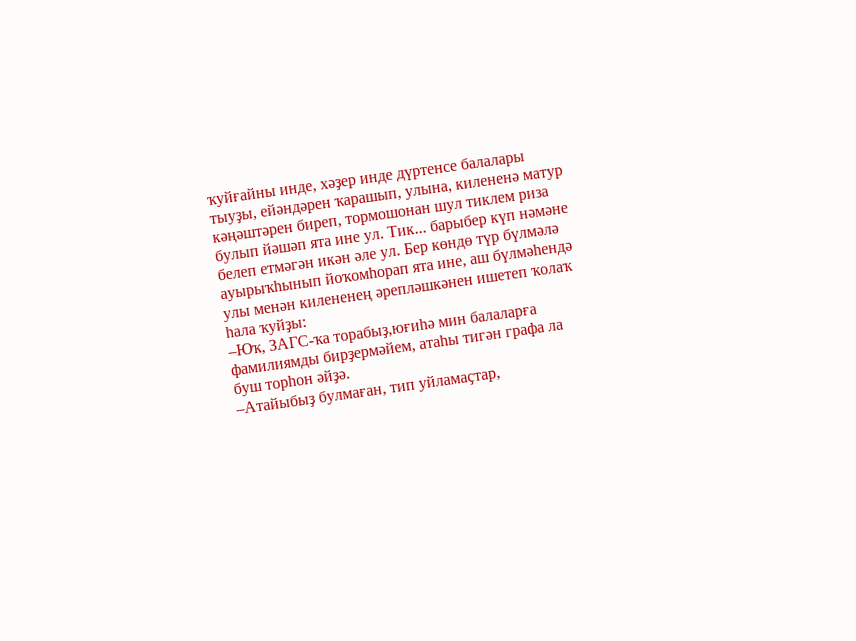ҡуйғайны инде, хәҙер инде дүртенсе балалары тыуҙы, ейәндәрен ҡарашып, улына, килененә матур кәңәштәрен биреп, тормошонан шул тиклем риза булып йәшәп ята ине ул. Тик... барыбер күп нәмәне белеп етмәгән икән әле ул. Бер көндө түр бүлмәлә ауырыҡһынып йоҡомһорап ята ине, аш бүлмәһендә улы менән килененең әрепләшкәнен ишетеп ҡолаҡ һала ҡуйҙы:
–Юҡ, ЗАГС-ҡа торабыҙ,юғиһә мин балаларға фамилиямды бирҙермәйем, атаһы тигән графа ла буш торһон әйҙә.
–Атайыбыҙ булмаған, тип уйламаҫтар,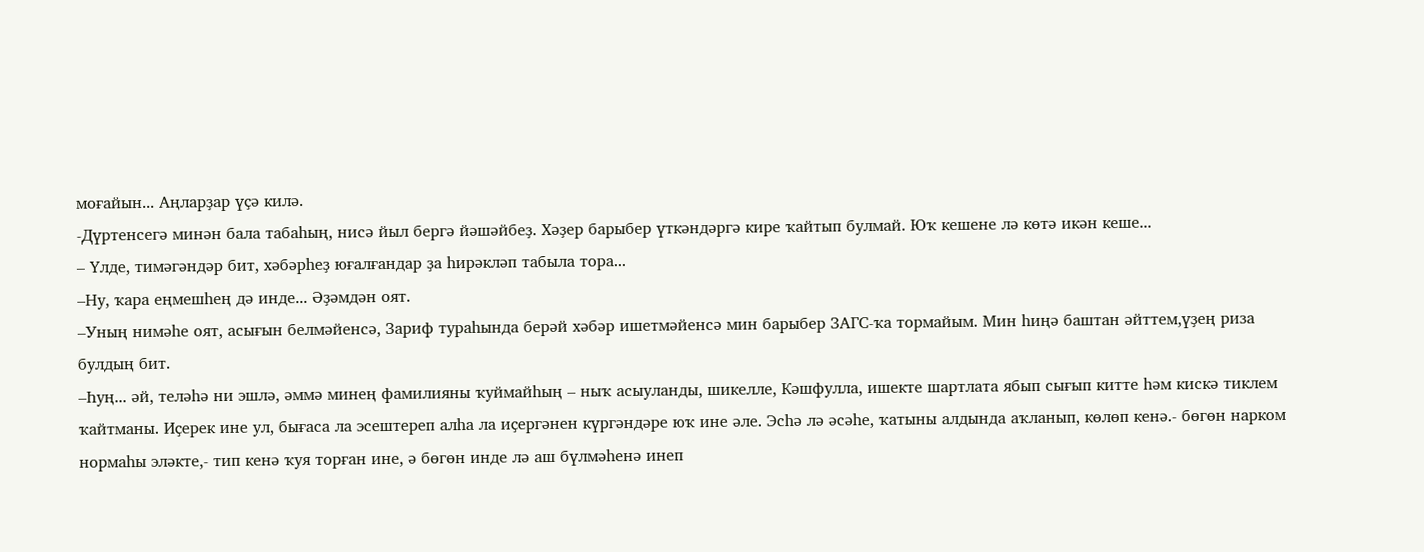моғайын... Аңларҙар үҫә килә.
-Дүртенсегә минән бала табаһың, нисә йыл бергә йәшәйбеҙ. Хәҙер барыбер үткәндәргә кире ҡайтып булмай. Юҡ кешене лә көтә икән кеше...
– Үлде, тимәгәндәр бит, хәбәрһеҙ юғалғандар ҙа һирәкләп табыла тора...
–Ну, ҡара еңмешһең дә инде... Әҙәмдән оят.
–Уның нимәһе оят, асығын белмәйенсә, Зариф тураһында берәй хәбәр ишетмәйенсә мин барыбер ЗАГС-ҡа тормайым. Мин һиңә баштан әйттем,үҙең риза булдың бит.
–Һуң... әй, теләһә ни эшлә, әммә минең фамилияны ҡуймайһың – ныҡ асыуланды, шикелле, Кәшфулла, ишекте шартлата ябып сығып китте һәм кискә тиклем ҡайтманы. Иҫерек ине ул, бығаса ла эсештереп алһа ла иҫергәнен күргәндәре юҡ ине әле. Эсһә лә әсәһе, ҡатыны алдында аҡланып, көлөп кенә.- бөгөн нарком нормаһы эләкте,- тип кенә ҡуя торған ине, ә бөгөн инде лә аш бүлмәһенә инеп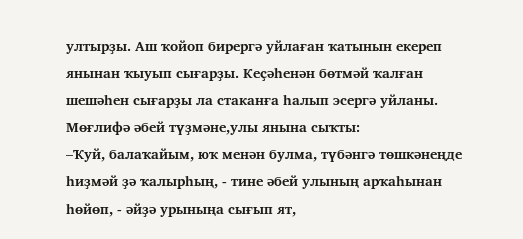ултырҙы. Аш ҡойоп бирергә уйлаған ҡатынын екереп янынан ҡыуып сығарҙы. Кеҫәһенән бөтмәй ҡалған шешәһен сығарҙы ла стаканға һалып эсергә уйланы. Мөғлифә әбей түҙмәне,улы янына сыҡты:
–Ҡуй, балаҡайым, юҡ менән булма, түбәнгә төшкәнеңде һиҙмәй ҙә ҡалырһың, - тине әбей улының арҡаһынан һөйөп, - әйҙә урыныңа сығып ят,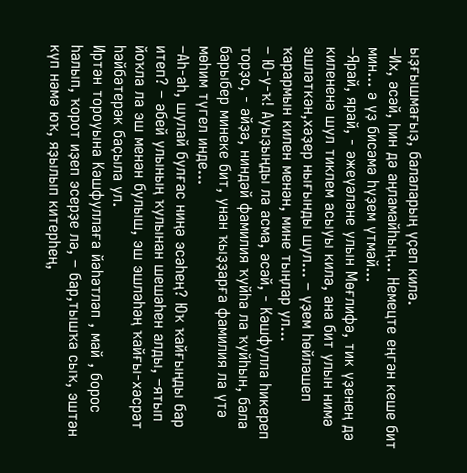ыҙғышмағыҙ, балаларың үҫеп килә.
–Их, әсәй, һин дә аңламайһың... Немецте еңгән кеше бит мин... ә үҙ бисәмә һүҙем үтмәй...
–Ярай, ярай, - әжеүәләне улын Мөғлифә, тик үҙенең дә килененә шул тиклем асыуы килә, ана бит улын нимә эшләткән,хәҙер нығынды шул... – үҙем һөйләшеп ҡарармын килен менән, мине тыңлар ул...
– Ю-у-ҡ! Ауыҙыңды ла асма, әсәй, - Кәшфулла һикереп торҙо, - әйҙә, ниндәй фамилия ҡуйһа ла ҡуйһын, бала барыбер минеке бит, унан ҡыҙҙарға фамилия ла үтә мөһим түгел инде...
–Аһ-аһ, шулай булғас ниңә эсәһең? Юҡ ҡайғыңды бар итеп? – әбей улының ҡулынан шешәһен алды, –ятып йоҡла ла эш менән булыш, эш эшләһәң ҡайғы-хәсрәт һәйбәтерәк баҫыла ул.
Иртән тороуына Кәшфуллаға йәһәтләп , май , борос һалып, ҡорот иҙеп эсерҙе лә, – бар,тышҡа сыҡ, эштән күп нәмә юҡ, яҙылып китерһең,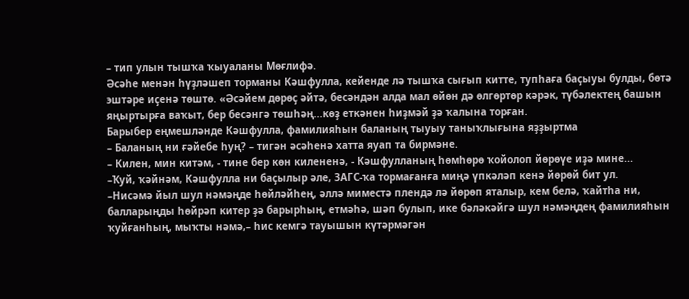– тип улын тышҡа ҡыуаланы Мөғлифә.
Әсәһе менән һүҙләшеп торманы Кәшфулла, кейенде лә тышҡа сығып китте, тупһаға баҫыуы булды, бөтә эштәре иҫенә төштө. «Әсәйем дөрөҫ әйтә, бесәндән алда мал өйөн дә өлгөртөр кәрәк, түбәлектең башын яңыртырға ваҡыт, бер бесәнгә төшһәң...көҙ еткәнен һиҙмәй ҙә ҡалына торған.
Барыбер еңмешләнде Кәшфулла, фамилияһын баланың тыуыу таныҡлығына яҙҙыртма
– Баланың ни ғәйебе һуң? – тигән әсәһенә хатта яуап та бирмәне.
– Килен, мин китәм, - тине бер көн килененә, - Кәшфулланың һөмһөрө ҡойолоп йөрөүе иҙә мине...
–Ҡуй, ҡәйнәм, Кәшфулла ни баҫылыр әле, ЗАГС-ҡа тормағанға миңә үпкәләп кенә йөрөй бит ул.
–Нисәмә йыл шул нәмәңде һөйләйһең, әллә миместә плендә лә йөрөп яталыр, кем белә, ҡайтһа ни, балларыңды һөйрәп китер ҙә барырһың, етмәһә, шәп булып, ике бәләкәйгә шул нәмәңдең фамилияһын ҡуйғанһың, мыҡты нәмә,– һис кемгә тауышын күтәрмәгән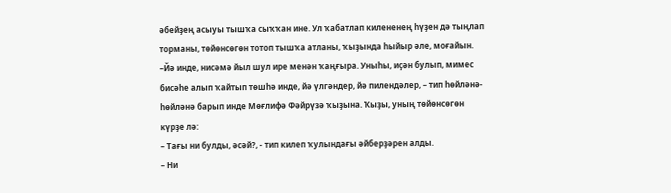әбейҙең асыуы тышҡа сыҡҡан ине. Ул ҡабатлап килененең һүҙен дә тыңлап торманы, төйөнсөгөн тотоп тышҡа атланы, ҡыҙында һыйыр әле, моғайын.
–Йә инде, нисәмә йыл шул ире менән ҡаңғыра. Уныһы, иҫән булып, мимес бисәһе алып ҡайтып төшһә инде, йә үлгәндер, йә пилендәлер, – тип һөйләнә-һөйләнә барып инде Мөғлифә Фәйрүзә ҡыҙына. Ҡыҙы, уның төйөнсөгөн күрҙе лә:
– Тағы ни булды, әсәй?, - тип килеп ҡулындағы әйберҙәрен алды.
– Ни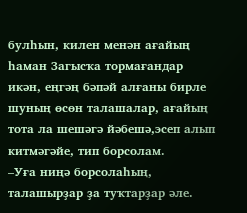булһын, килен менән ағайың һаман Загысҡа тормағандар икән, еңгәң бәпәй алғаны бирле шуның өсөн талашалар, ағайың тота ла шешәгә йәбешә,эсеп алып китмәгәйе, тип борсолам.
–Уға ниңә борсолаһың, талашырҙар ҙа туҡтарҙар әле.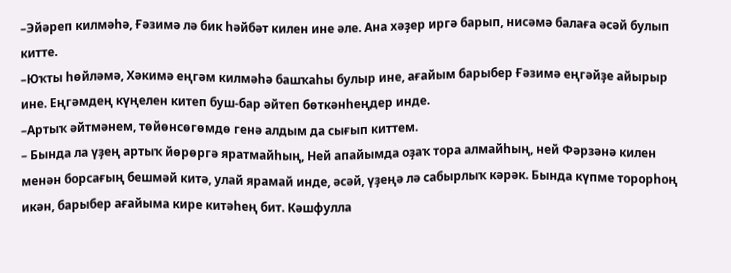–Эйәреп килмәһә, Ғәзимә лә бик һәйбәт килен ине әле. Ана хәҙер иргә барып, нисәмә балаға әсәй булып китте.
–Юҡты һөйләмә, Хәкимә еңгәм килмәһә башҡаһы булыр ине, ағайым барыбер Ғәзимә еңгәйҙе айырыр ине. Еңгәмдең күңелен китеп буш-бар әйтеп бөткәнһеңдер инде.
–Артыҡ әйтмәнем, төйөнсөгөмдө генә алдым да сығып киттем.
– Бында ла үҙең артыҡ йөрөргә яратмайһың, Ней апайымда оҙаҡ тора алмайһың, ней Фәрзәнә килен менән борсағың бешмәй китә, улай ярамай инде, әсәй, үҙеңә лә сабырлыҡ кәрәк. Бында күпме торорһоң икән, барыбер ағайыма кире китәһең бит. Кәшфулла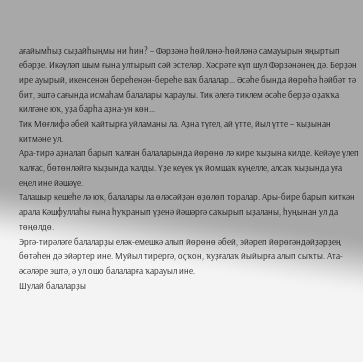ағайымһыҙ сыҙайһыңмы ни һин? – Фәрзәнә һөйләнә-һөйләнә самауырын яңыртып ебәрҙе. Икәүләп шым ғына ултырып сәй эстеләр. Хәсрәте күп шул Фәрзәнәнең дә. Берҙән ире ауырый, икенсенән береһенән-береһе ваҡ балалар... Әсәһе бында йөрөһә һәйбәт тә бит, эштә сағында исмаһам балалары ҡараулы. Тик әлегә тиклем әсәһе берҙә оҙаҡҡа килгәне юҡ, уҙа барһа аҙна-ун көн...
Тик Мөғлифә әбей ҡайтырға уйламаны ла. Аҙна түгел, ай үтте, йыл үтте – ҡыҙынан китмәне ул.
Ара-тирә аҙналап барып ҡалған балаларында йөрөнө лә кире ҡыҙына килде. Кейәүе үлеп ҡалғас, бөтөнләйгә ҡыҙында ҡалды. Үҙе кеүек үк йомшаҡ күңелле, алсаҡ ҡыҙында уға еңел ине йәшәүе.
Талашыр кешеһе лә юҡ, балалары ла өләсәйҙән өҙөлөп торалар. Ары-бире барып киткән арала Кәшфуллаһы ғына һуҡранып үҙенә йәшәргә саҡырып ыҙаланы, һуңынан ул да төңөлдө.
Эргә-тирәләге балаларҙы еләк-емешкә алып йөрөнө әбей, эйәреп йөрөгәндәйҙәрҙең бөтәһен дә эйәртер ине. Муйыл тирергә, оҫҡон, ҡуҙғалаҡ йыйырға алып сыҡты. Ата-әсәләре эштә, ә ул ошо балаларға ҡарауыл ине.
Шулай балаларҙы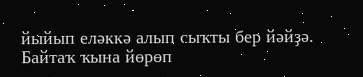йыйып еләккә алып сыҡты бер йәйҙә. Байтаҡ ҡына йөрөп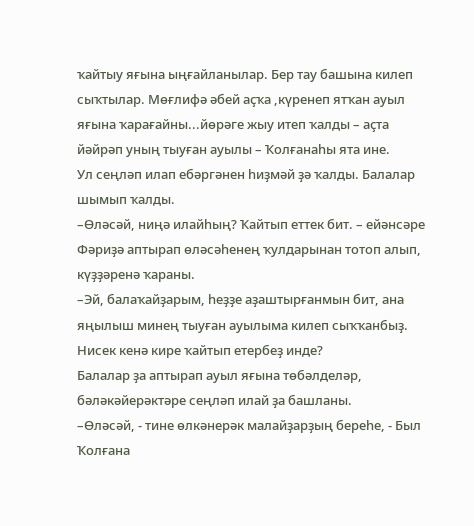ҡайтыу яғына ыңғайланылар. Бер тау башына килеп сыҡтылар. Мөғлифә әбей аҫҡа ,күренеп ятҡан ауыл яғына ҡарағайны...йөрәге жыу итеп ҡалды – аҫта йәйрәп уның тыуған ауылы – Ҡолғанаһы ята ине.
Ул сеңләп илап ебәргәнен һиҙмәй ҙә ҡалды. Балалар шымып ҡалды.
–Өләсәй, ниңә илайһың? Ҡайтып еттек бит. – ейәнсәре Фәриҙә аптырап өләсәһенең ҡулдарынан тотоп алып, күҙҙәренә ҡараны.
–Эй, балаҡайҙарым, һеҙҙе аҙаштырғанмын бит, ана яңылыш минең тыуған ауылыма килеп сыҡҡанбыҙ. Нисек кенә кире ҡайтып етербеҙ инде?
Балалар ҙа аптырап ауыл яғына төбәлделәр, бәләкәйерәктәре сеңләп илай ҙа башланы.
–Өләсәй, - тине өлкәнерәк малайҙарҙың береһе, - Был Ҡолғана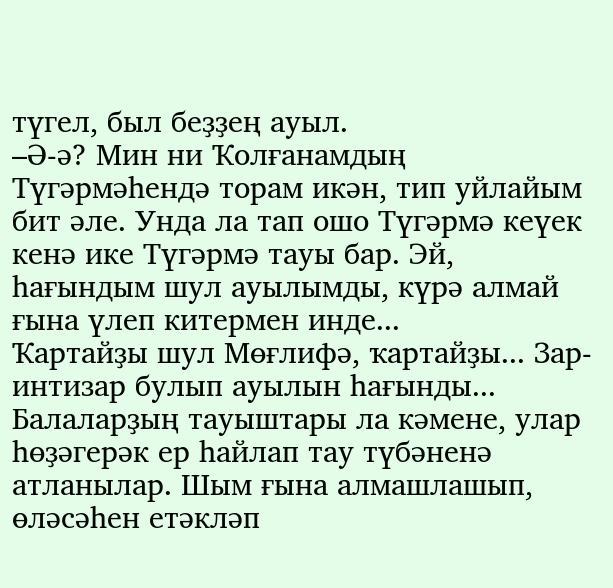түгел, был беҙҙең ауыл.
–Ә-ә? Мин ни Ҡолғанамдың Түгәрмәһендә торам икән, тип уйлайым бит әле. Унда ла тап ошо Түгәрмә кеүек кенә ике Түгәрмә тауы бар. Эй, һағындым шул ауылымды, күрә алмай ғына үлеп китермен инде...
Ҡартайҙы шул Мөғлифә, ҡартайҙы... Зар-интизар булып ауылын һағынды...
Балаларҙың тауыштары ла кәмене, улар һөҙәгерәк ер һайлап тау түбәненә атланылар. Шым ғына алмашлашып, өләсәһен етәкләп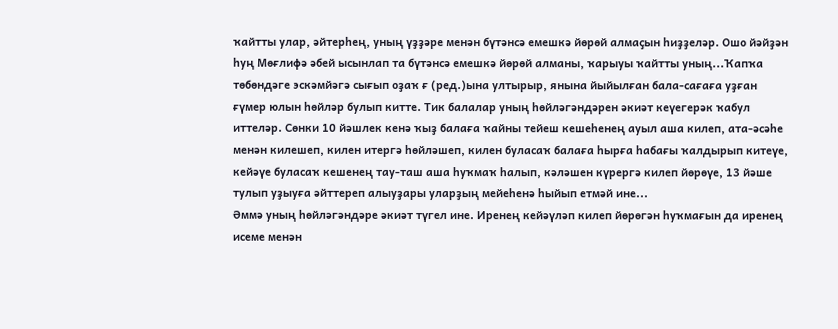ҡайтты улар, әйтерһең, уның үҙҙәре менән бүтәнсә емешкә йөрөй алмаҫын һиҙҙеләр. Ошо йәйҙән һуң Мөғлифә әбей ысынлап та бүтәнсә емешкә йөрөй алманы, ҡарыуы ҡайтты уның...Ҡапҡа төбөндәге эскәмйәгә сығып оҙаҡ ғ (ред.)ына ултырыр, янына йыйылған бала-сағаға уҙған ғүмер юлын һөйләр булып китте. Тик балалар уның һөйләгәндәрен әкиәт кеүегерәк ҡабул иттеләр. Сөнки 10 йәшлек кенә ҡыҙ балаға ҡайны тейеш кешеһенең ауыл аша килеп, ата-әсәһе менән килешеп, килен итергә һөйләшеп, килен буласаҡ балаға һырға һабағы ҡалдырып китеүе, кейәүе буласаҡ кешенең тау-таш аша һуҡмаҡ һалып, кәләшен күрергә килеп йөрөүе, 13 йәше тулып уҙыуға әйттереп алыуҙары уларҙың мейеһенә һыйып етмәй ине...
Әммә уның һөйләгәндәре әкиәт түгел ине. Иренең кейәүләп килеп йөрөгән һуҡмағын да иренең исеме менән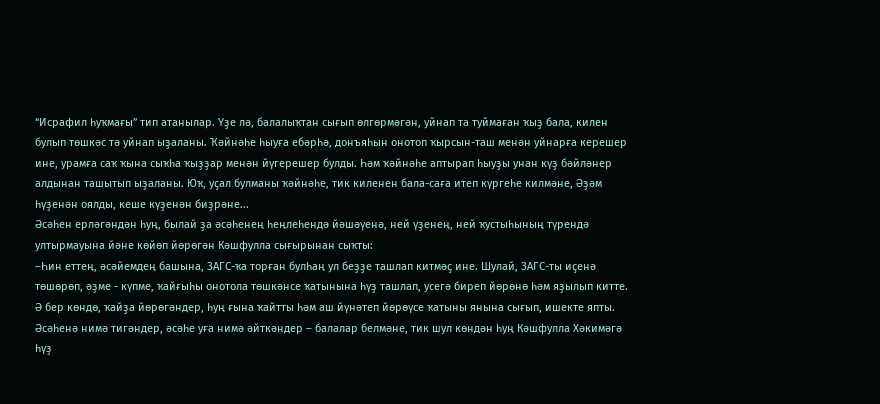“Исрафил һуҡмағы” тип атанылар. Үҙе лә, балалыҡтан сығып өлгөрмәгән, уйнап та туймаған ҡыҙ бала, килен булып төшкәс тә уйнап ыҙаланы. Ҡәйнәһе һыуға ебәрһә, донъяһын онотоп ҡырсын-таш менән уйнарға керешер ине, урамға саҡ ҡына сыҡһа ҡыҙҙар менән йүгерешер булды. Һәм ҡәйнәһе аптырап һыуҙы унан күҙ бәйләнер алдынан ташытып ыҙаланы. Юҡ, уҫал булманы ҡәйнәһе, тик киленен бала-саға итеп күргеһе килмәне, Әҙәм һүҙенән оялды, кеше күҙенән биҙрәне...
Әсәһен ерләгәндән һуң, былай ҙа әсәһенең һеңлеһендә йәшәүенә, ней үҙенең, ней ҡустыһының түрендә ултырмауына йәне көйөп йөрөгән Кәшфулла сығырынан сыҡты:
–Һин еттең, әсәйемдең башына, ЗАГС-ҡа торған булһаң ул беҙҙе ташлап китмәҫ ине. Шулай, ЗАГС-ты иҫенә төшөрөп, әҙме - күпме, ҡайғыһы онотола төшкәнсе ҡатынына һүҙ ташлап, усегә биреп йөрөнө һәм яҙылып китте. Ә бер көндө, ҡайҙа йөрөгәндер, һуң ғына ҡайтты һәм аш йүнәтеп йөрөүсе ҡатыны янына сығып, ишекте япты. Әсәһенә нимә тигәндер, әсәһе уға нимә әйткәндер – балалар белмәне, тик шул көндән һуң Кәшфулла Хәкимәгә һүҙ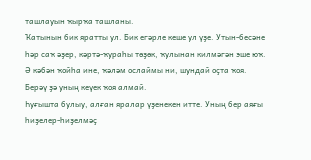ташлауын ҡырҡа ташланы.
Ҡатынын бик яратты ул. Бик егәрле кеше ул үҙе. Утын-бесәне һәр саҡ әҙер, кәртә-ҡураһы төҙөк, ҡулынан килмәгән эше юҡ. Ә кәбән ҡойһа ине, ҡәләм ослаймы ни, шундай оҫта ҡоя. Берәү ҙә уның кеүек ҡоя алмай.
Һуғышта булыу, алған яралар үҙенекен итте. Уның бер аяғы һиҙелер-һиҙелмәҫ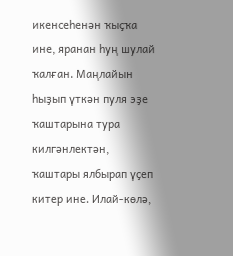икенсеһенән ҡыҫҡа ине, яранан һуң шулай ҡалған. Маңлайын һыҙып үткән пуля эҙе ҡаштарына тура килгәнлектән, ҡаштары ялбырап үҫеп китер ине. Илай-көлә,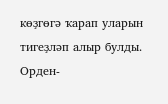көҙгөгә ҡарап уларын тигеҙләп алыр булды. Орден-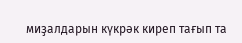миҙалдарын күкрәк киреп тағып та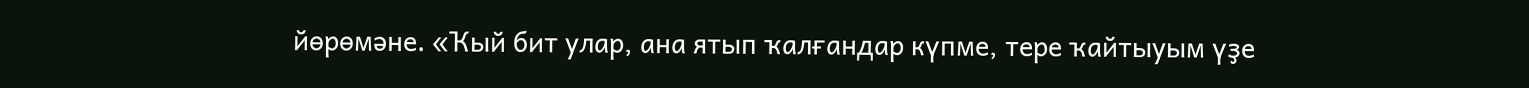йөрөмәне. «Ҡый бит улар, ана ятып ҡалғандар күпме, тере ҡайтыуым үҙе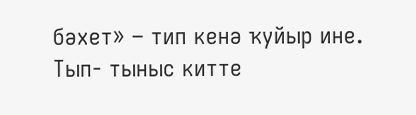бәхет» – тип кенә ҡуйыр ине. Тып- тыныс китте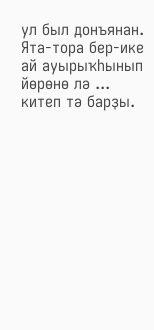ул был донъянан. Ята-тора бер-ике ай ауырыҡһынып йөрөнө лә ... китеп тә барҙы.